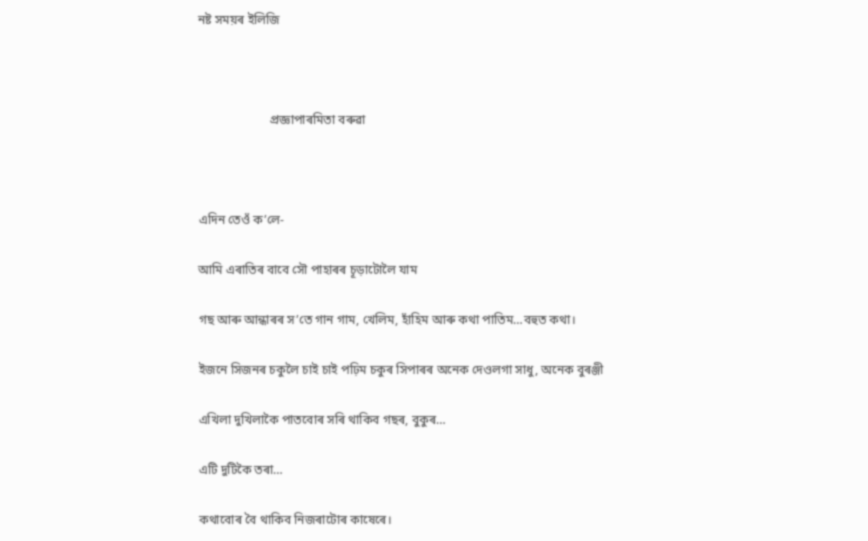নষ্ট সময়ৰ ইলিজি



                       প্ৰজ্ঞাপাৰমিতা বৰুৱা



এদিন তেওঁ ক’লে-

আমি এৰাতিৰ বাবে সৌ পাহাৰৰ চূড়াটোলৈ যাম

গছ আৰু আন্ধাৰৰ স’তে গান গাম, খেলিম, হাঁহিম আৰু কথা পাতিম…বহুত কথা।

ইজনে সিজনৰ চকুলৈ চাই চাই পঢ়িম চকুৰ সিপাৰৰ অনেক দেওলগা সাধু, অনেক বুৰঞ্জী

এখিলা দুখিলাকৈ পাতবোৰ সৰি থাকিব গছৰ, বুকুৰ…

এটি দুটিকৈ তৰা…

কথাবোৰ বৈ থাকিব নিজৰাটোৰ কাষেৰে।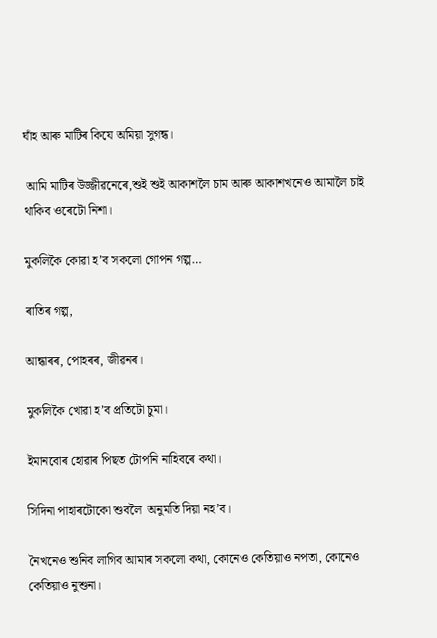ঘাঁহ আৰু মাটিৰ কিযে অমিয়া সুগন্ধ।

 আমি মাটিৰ উজ্জীৱনেৰে,শুই শুই আকাশলৈ চাম আৰু আকাশখনেও আমালৈ চাই থাকিব ওৰেটো নিশা।

মুকলিকৈ কোৱা হ’ব সকলো গোপন গল্প…

ৰাতিৰ গল্প,

আন্ধাৰৰ, পোহৰৰ, জীৱনৰ।

মুকলিকৈ খোৱা হ’ব প্ৰতিটো চুমা।

ইমানবোৰ হোৱাৰ পিছত টোপনি নাহিবৰে কথা।

সিদিনা পাহাৰটোকো শুবলৈ  অনুমতি দিয়া নহ’ব।

নৈখনেও শুনিব লাগিব আমাৰ সকলো কথা, কোনেও কেতিয়াও নপতা, কোনেও কেতিয়াও নুশুনা।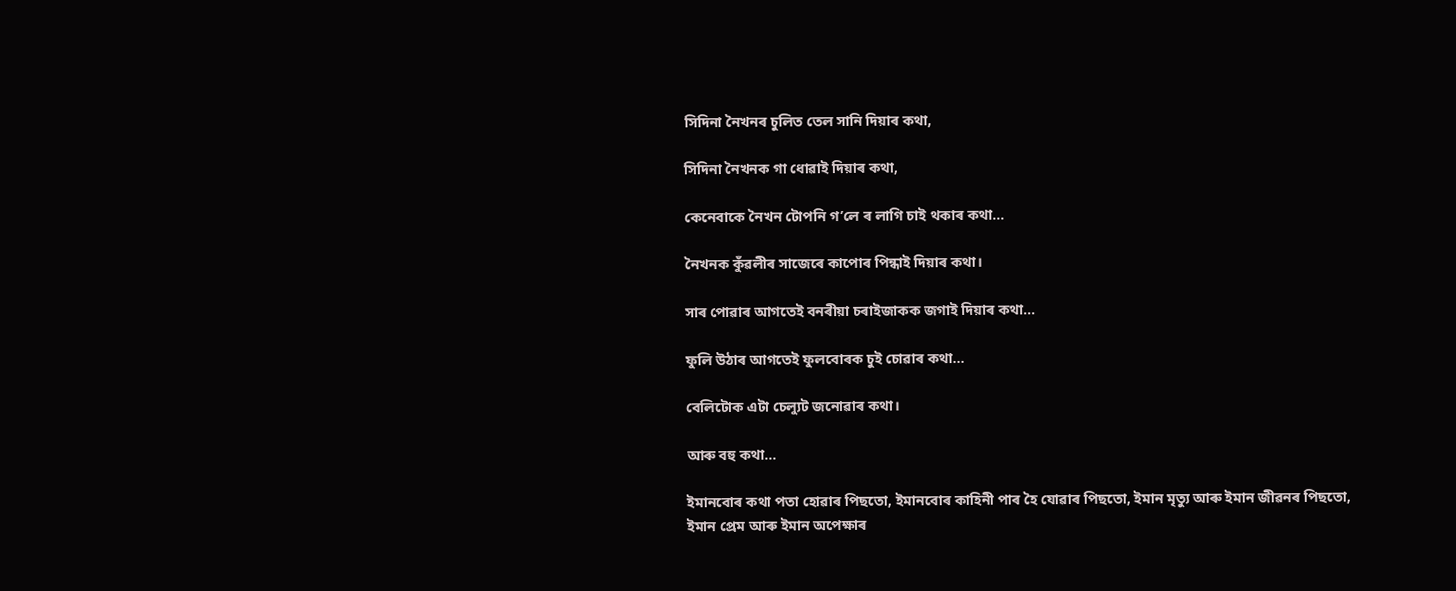সিদিনা নৈখনৰ চুলিত তেল সানি দিয়াৰ কথা,

সিদিনা নৈখনক গা ধোৱাই দিয়াৰ কথা,

কেনেবাকে নৈখন টোপনি গ’লে ৰ লাগি চাই থকাৰ কথা…

নৈখনক কুঁৱলীৰ সাজেৰে কাপোৰ পিন্ধাই দিয়াৰ কথা।

সাৰ পোৱাৰ আগতেই বনৰীয়া চৰাইজাকক জগাই দিয়াৰ কথা…

ফুলি উঠাৰ আগতেই ফুলবোৰক চুই চোৱাৰ কথা…

বেলিটোক এটা চেল্যুট জনোৱাৰ কথা।

আৰু বহু কথা…

ইমানবোৰ কথা পতা হোৱাৰ পিছতো, ইমানবোৰ কাহিনী পাৰ হৈ যোৱাৰ পিছতো, ইমান মৃত্যু আৰু ইমান জীৱনৰ পিছতো, ইমান প্ৰেম আৰু ইমান অপেক্ষাৰ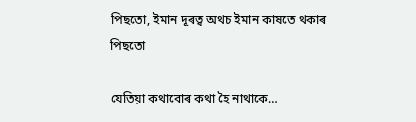পিছতো, ইমান দূৰত্ব অথচ ইমান কাষতে থকাৰ পিছতো

যেতিয়া কথাবোৰ কথা হৈ নাথাকে…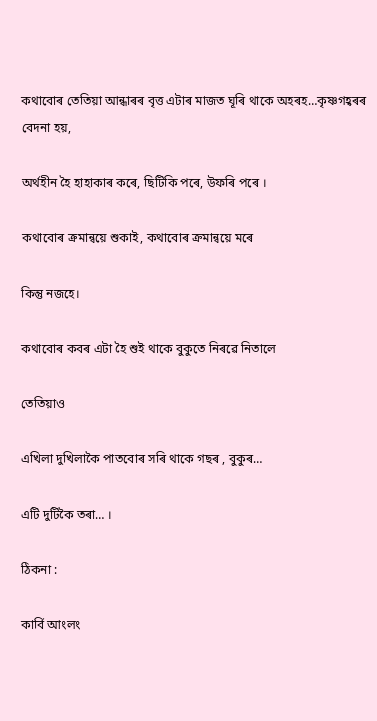কথাবোৰ তেতিয়া আন্ধাৰৰ বৃত্ত এটাৰ মাজত ঘূৰি থাকে অহৰহ…কৃষ্ণগহ্বৰৰ বেদনা হয়,

অৰ্থহীন হৈ হাহাকাৰ কৰে, ছিটিকি পৰে, উফৰি পৰে ।

কথাবোৰ ক্ৰমান্বয়ে শুকাই, কথাবোৰ ক্ৰমান্বয়ে মৰে

কিন্তু নজহে।

কথাবোৰ কবৰ এটা হৈ শুই থাকে বুকুতে নিৰৱে নিতালে

তেতিয়াও

এখিলা দুখিলাকৈ পাতবোৰ সৰি থাকে গছৰ , বুকুৰ…

এটি দুটিকৈ তৰা… ।

ঠিকনা :

কাৰ্বি আংলং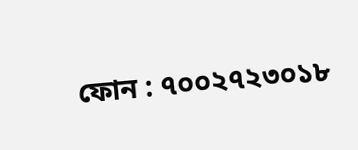ফোন : ৭০০২৭২৩০১৮